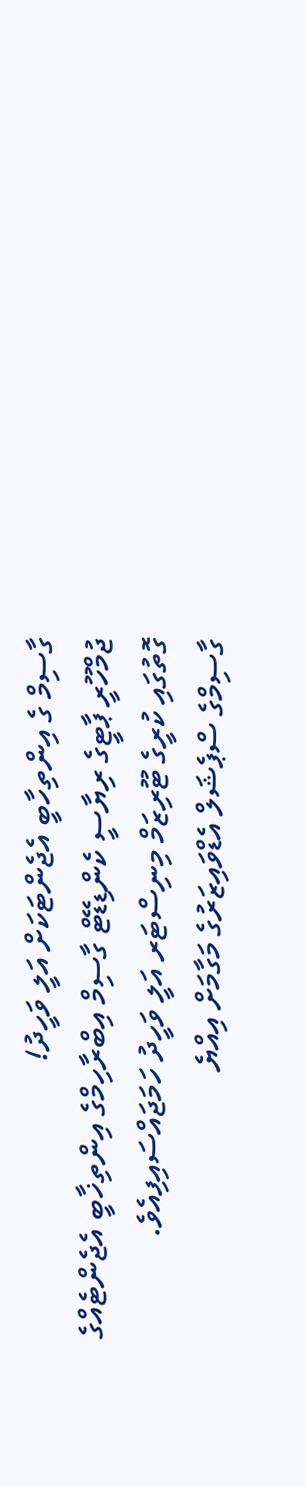ގާސިމް ގެ އިންތިހާބީ އެޖެންޓަކަށް އަލީ ވަހީދު!
ޖުމްހޫރީ ޕާޓީގެ ރިޔާސީ ކެންޑިޑޭޓް ގާސިމް އިބްރާހިމްގެ އިންތިޚާބީ އެޖެންޓެއްގެ ގޮތުގައި ކުރީގެ ޓޫރިޒަމް މިނިސްޓަރ އަލީ ވަހީދު ހަމަޖައްސައިފިއެވެ.
ގާސިމްގެ ސްޕެޝަލް އެޑްވައިޒަރުގެ މަގާމަށް އިއްޔެ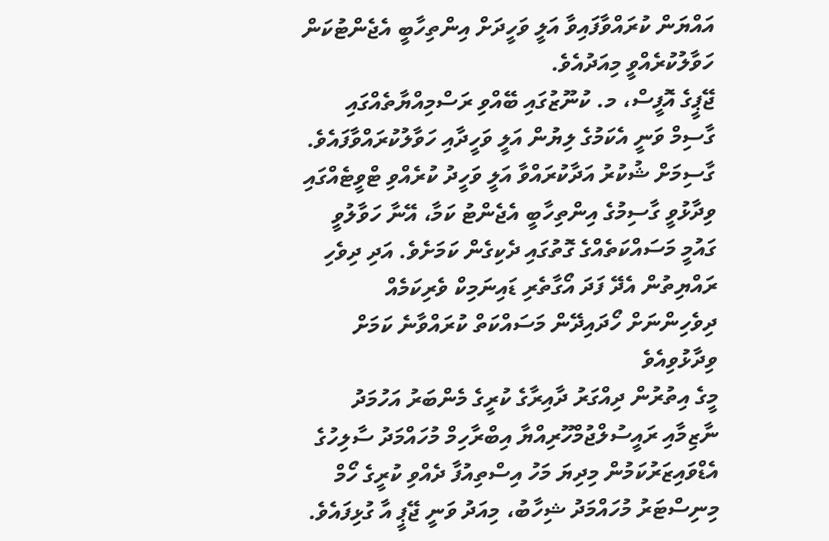އައްޔަން ކުރައްވާފައިވާ އަލީ ވަހީދަށް އިންތިހާބީ އެޖެންޓުކަން ހަވާލުކުރެއްވީ މިއަދުއެވެ.
ޖޭޕީގެ އޮފީސް، މ. ކުނޫޒުގައި ބޭއްވި ރަސްމިއްޔާތެއްގައި ގާސިމް ވަނީ އެކަމުގެ ލިޔުން އަލީ ވަހީދާއި ހަވާލުކުރައްވާފައެވެ.
ގާސިމަށް ޝުކުރު އަދާކުރައްވާ އަލީ ވަހީދު ކުރެއްވި ޓްވީޓެއްގައި ވިދާޅުވީ ގާސިމުގެ އިންތިހާބީ އެޖެންޓު ކަމާ، އޭނާ ހަވާލުވީ ގައުމީ މަސައްކަތެއްގެ ގޮތުގައި ދެކިގެން ކަމަށެވެ. އަދި ދިވެހި ރައްޔިތުން އެދޭ ފަދަ އޯގާތެރި ޑައިނަމިކް ވެރިކަމެއް ދިވެހިންނަށް ހޯދައިދޭން މަސައްކަތް ކުރައްވާނެ ކަމަށް ވިދާޅުވިއެވެ
މީގެ އިތުރުން ދިއްގަރު ދާއިރާގެ ކުރީގެ މެންބަރު އަހުމަދު ނާޒިމާއި ރައީސުލްޖުމްހޫރިއްޔާ އިބްރާހިމް މުހައްމަދު ސާލިހުގެ އެޑްވައިޒަރުކަމުން މިދިޔަ މަހު އިސްތިއުފާ ދެއްވި ކުރީގެ ހޯމް މިނިސްޓަރު މުހައްމަދު ޝިހާބު، މިއަދު ވަނީ ޖޭޕީ އާ ގުޅިފައެވެ.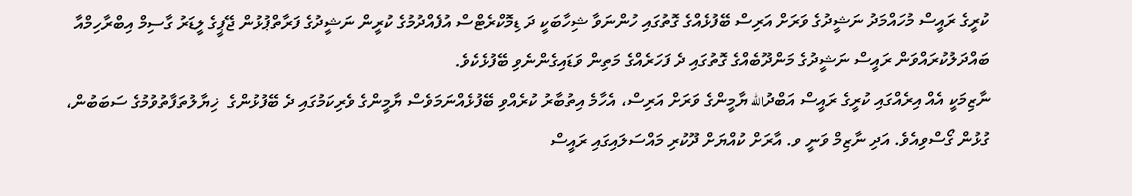ކުރީގެ ރައީސް މުހައްމަދު ނަޝީދުގެ ވަރަށް އަރިސް ބޭފުޅެއްގެ ގޮތުގައި ހުންނަވާ ޝިހާބަކީ ދަ ޑިމޮކްރެޓްސް އުފެއްދުމުގެ ކުރީން ނަޝީދުގެ ފަރާތްޕުޅުން ޖޭޕީގެ ލީޑަރު ގާސިމް އިބްރާހިމްއާ ބައްދަލުކުރައްވަން ރައީސް ނަޝީދުގެ މަންދޫބެއްގެ ގޮތުގައި ދެ ފަހަރެއްގެ މަތިން ވަޑައިގެންނެވި ބޭފުޅެކެވެ.
ނާޒިމަކީ އެއް އިރެއްގައި ކުރީގެ ރައީސް އަބްދުالله ޔާމީންގެ ވަރަށް އަރިސް، އެހާމެ އިތުބާރު ކުރެއްވި ބޭފުޅެއްނަމަވެސް ޔާމީންގެ ވެރިކަމުގައި ދެ ބޭފުޅުންގެ  ޚިޔާލުތަފާތުވުމުގެ ސަބަބުން، ގުޅުން ގޯސްވިއެވެ. އަދި ނާޒިމް ވަނީ ވ. އާރަށް ކުއްޔަށް ދޫކުރި މައްސަލައިގައި ރައީސް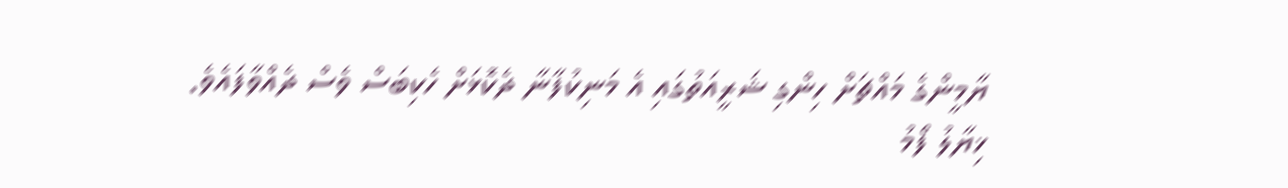ޔާމީންގެ މައްޗަށް ހިންގި ޝަރީއަތުގައި އެ މަނިކުފާނާ ދެކޮޅަށް ހެކިބަސް ވެސް ދެއްވާފައެވެ.
ޚިޔާލު ފޯމު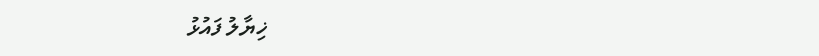ޚިޔާލު ފައުޅު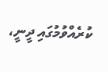ކުރެއްވުމުގައި ދީނީ،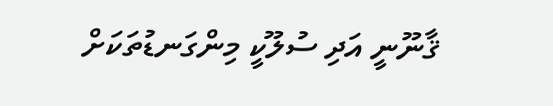ޤާނޫނީ އަދި ސުލޫކީ މިންގަނޑުތަކަށް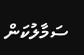ސަމާލުކަން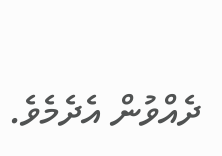ދެއްވުން އެދެމެވެ.